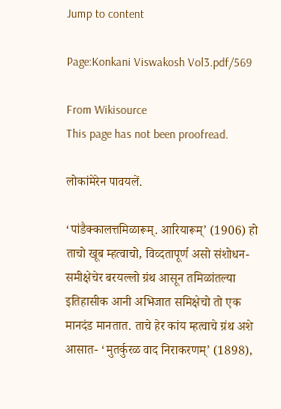Jump to content

Page:Konkani Viswakosh Vol3.pdf/569

From Wikisource
This page has not been proofread.

लोकांमेरेन पावयलें.

‘पांडैक्कालत्तमिळारूम्. आरियारूम्’ (1906) हो ताचो खूब म्हत्वाचो, विव्दतापूर्ण असो संशोधन- समीक्षेचेर बरयल्लो ग्रंथ आसून तमिळांतल्या इतिहासीक आनी अभिजात समिक्षेचो तो एक मानदंड मानतात. ताचे हेर कांय म्हत्वाचे ग्रंथ अशे आसात- ‘मुतर्कुरळ वाद निराकरणम्’ (1898),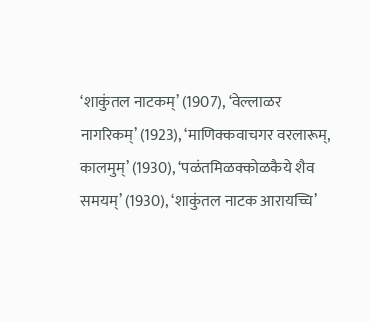‘शाकुंतल नाटकम्’ (1907), ‘वेल्लाळर नागरिकम्’ (1923), ‘माणिक्कवाचगर वरलारूम्, कालमुम्’ (1930), ‘पळंतमिळक्कोळकैये शैव समयम्’ (1930), ‘शाकुंतल नाटक आरायच्चि’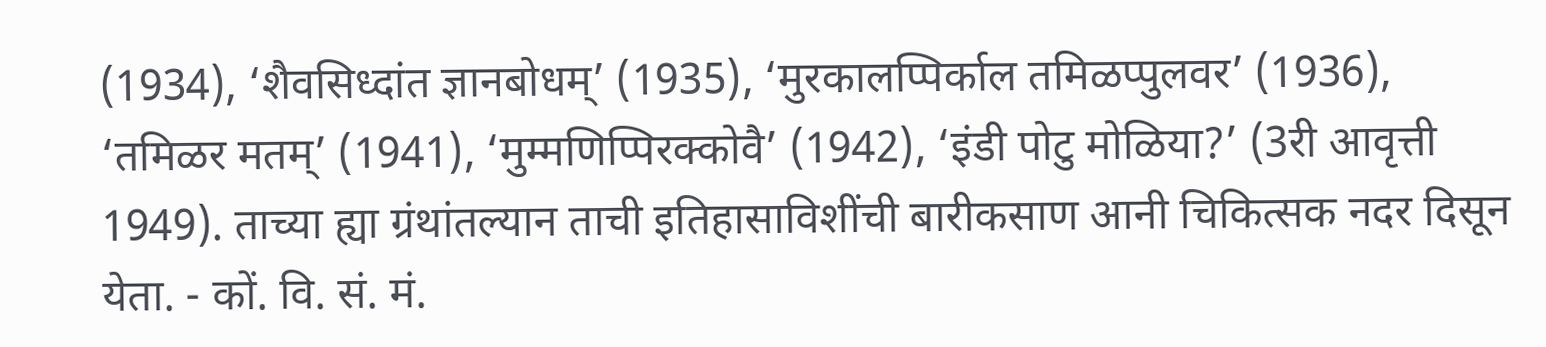(1934), ‘शैवसिध्दांत ज्ञानबोधम्’ (1935), ‘मुरकालप्पिर्काल तमिळप्पुलवर’ (1936), ‘तमिळर मतम्’ (1941), ‘मुम्मणिप्पिरक्कोवै’ (1942), ‘इंडी पोटु मोळिया?’ (3री आवृत्ती 1949). ताच्या ह्या ग्रंथांतल्यान ताची इतिहासाविशींची बारीकसाण आनी चिकित्सक नदर दिसून येता. - कों. वि. सं. मं.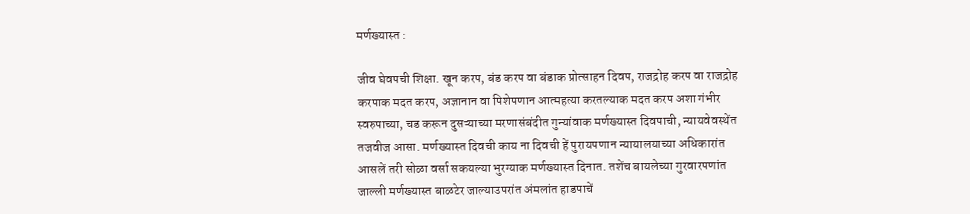मर्णख्यास्त :

जीव घेवपची शिक्षा. खून करप, बंड करप वा बंडाक प्रोत्साहन दिवप, राजद्रोह करप वा राजद्रोह करपाक मदत करप, अज्ञानान वा पिशेपणान आत्महत्या करतल्याक मदत करप अशा गंभीर स्वरुपाच्या, चड करून दुसऱ्याच्या मरणासंबंदीत गुन्यांवाक मर्णख्यास्त दिवपाची, न्यायवेवस्थेंत तजवीज आसा. मर्णख्यास्त दिवची काय ना दिवची हें पुरायपणान न्यायालयाच्या अधिकारांत आसलें तरी सोळा वर्सा सकयल्या भुरग्याक मर्णख्यास्त दिनात. तशेंच बायलेच्या गुरवारपणांत जाल्ली मर्णख्यास्त बाळटेर जाल्याउपरांत अंमलांत हाडपाचें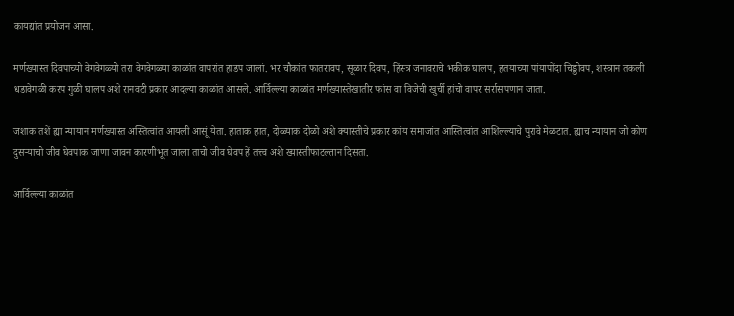कायद्यांत प्रयोजन आसा.

मर्णख्यास्त दिवपाच्यो वेगवेगळ्यो तरा वेगवेगळ्या काळांत वापरांत हाडप जालां. भर चौकांत फातरावप, सूळार दिवप, हिंस्त्र जनावराचे भकीक घालप, हतयाच्या पांयापोंदा चिड्डोवप, शस्त्रान तकली धडावेगळी करप गुळी घालप अशे रानवटी प्रकार आदल्या काळांत आसले. आर्विल्ल्या काळांत मर्णख्यास्तेखातीर फांस वा विजेची खुर्ची हांचो वापर सर्रासपणान जाता.

जशाक तशें ह्या न्यायान मर्णख्यास्त अस्तित्वांत आयली आसूं येता. हाताक हात, दोळ्याक दोळो अशे क्यास्तीचे प्रकार कांय समाजांत आस्तित्वांत आशिल्ल्याचे पुरावे मेळटात. ह्याच न्यायान जो कोण दुसऱ्याचो जीव घेवपाक जाणा जावन कारणीभूत जाला ताचो जीव घेवप हें तत्त्व अशे ख्यास्तीफाटल्तान दिसता.

आर्विल्ल्या काळांत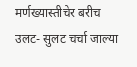मर्णख्यास्तीचेर बरीच उलट- सुलट चर्चा जाल्या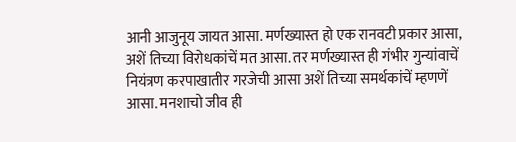आनी आजुनूय जायत आसा. मर्णख्यास्त हो एक रानवटी प्रकार आसा, अशें तिच्या विरोधकांचें मत आसा. तर मर्णख्यास्त ही गंभीर गुन्यांवाचें नियंत्रण करपाखातीर गरजेची आसा अशें तिच्या समर्थकांचें म्हणणें आसा. मनशाचो जीव ही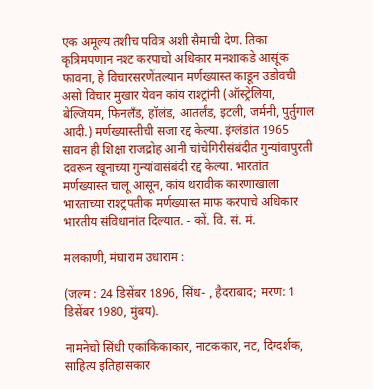एक अमूल्य तशीच पवित्र अशी सैमाची देण. तिका कृत्रिमपणान नश्ट करपाचो अधिकार मनशाकडे आसूंक फावना, हे विचारसरणेंतल्यान मर्णख्यास्त काडून उडोवची असो विचार मुखार येवन कांय राश्ट्रांनी (ऑस्ट्रेलिया, बेल्जियम, फिनलँड, हॉलंड, आतर्लंड, इटली, जर्मनी, पुर्तुगाल आदी.) मर्णख्यास्तीची सजा रद्द केल्या. इंग्लंडांत 1965 सावन ही शिक्षा राजद्रोह आनी चांचेगिरीसंबंदीत गुन्यांवापुरती दवरून खूनाच्या गुन्यांवासंबंदी रद्द केल्या. भारतांत मर्णख्यास्त चालू आसून, कांय थरावीक कारणाखाला भारताच्या राश्ट्रपतीक मर्णख्यास्त माफ करपाचे अधिकार भारतीय संविधानांत दिल्यात. - कों. वि. सं. मं.

मलकाणी, मंघाराम उधाराम :

(जल्म : 24 डिसेंबर 1896, सिंध- , हैदराबाद; मरण: 1 डिसेंबर 1980, मुंबय).

नामनेचो सिंधी एकांकिकाकार, नाटककार, नट, दिग्दर्शक, साहित्य इतिहासकार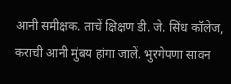आनी समीक्षक. ताचें क्षिक्षण डी. जे. सिंध कॉलेज, कराची आनी मुंबय हांगा जालें. भुरगेपणा सावन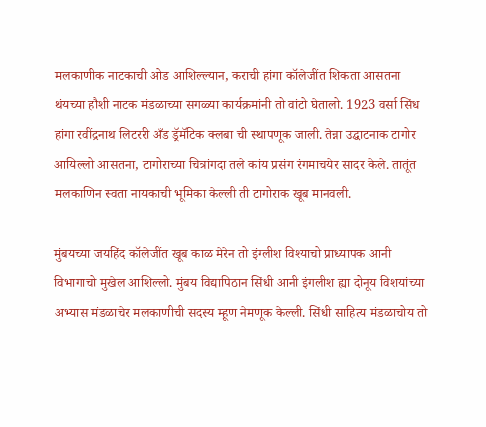मलकाणीक नाटकाची ओड आशिल्ल्यान, कराची हांगा कॉलेजींत शिकता आसतना थंयच्या हौशी नाटक मंडळाच्या सगळ्या कार्यक्रमांनी तो वांटो घेतालो. 1923 वर्सा सिंध हांगा रवींद्रनाथ लिटररी अँड ड्रॅमॅटिक क्लबा ची स्थापणूक जाली. तेन्ना उद्घाटनाक टागोर आयिल्लो आसतना, टागोराच्या चित्रांगदा तले कांय प्रसंग रंगमाचयेर सादर केले. तातूंत मलकाणिन स्वता नायकाची भूमिका केल्ली ती टागोराक खूब मानवली.

मुंबयच्या जयहिंद कॉलेजींत खूब काळ मेरेन तो इंग्लीश विश्याचो प्राध्यापक आनी विभागाचो मुखेल आशिल्लो. मुंबय विद्यापिठान सिंधी आनी इंगलीश ह्या दोनूय विशयांच्या अभ्यास मंडळाचेर मलकाणीची सदस्य म्हूण नेमणूक केल्ली. सिंधी साहित्य मंडळाचोय तो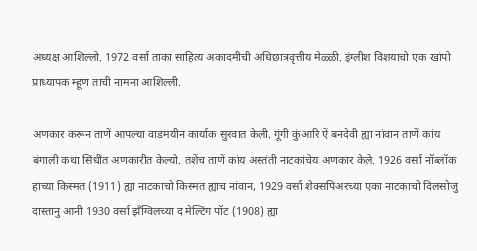अध्यक्ष आशिल्लो. 1972 वर्सा ताका साहित्य अकादमीची अधिछात्रवृत्तीय मेळ्ळी. इंग्लीश विशयाचो एक खांपो प्राध्यापक म्हूण ताची नामना आशिल्ली.

अणकार करून ताणें आपल्या वाडमयीन कार्याक सुरवात केली. गूंगी कुंआरि ऐं बनदेवी ह्या नांवान ताणें कांय बंगाली कथा सिंधींत अणकारीत केल्यो. तशेंच ताणें कांय अस्तंती नाटकांचेय अणकार केले. 1926 वर्सा नॉब्लॉक हाच्या किस्मत (1911) ह्या नाटकाचो किस्मत ह्याच नांवान, 1929 वर्सा शेक्सपिअरच्या एका नाटकाचो दिलसोजु दास्तानु आनी 1930 वर्सा झँग्विलच्या द मेल्टिंग पॉट (1908) ह्या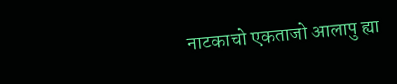नाटकाचो एकताजो आलापु ह्या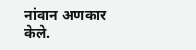नांवान अणकार केले.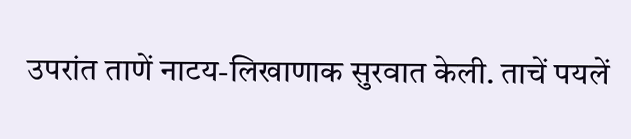उपरांत ताणें नाटय-लिखाणाक सुरवात केली. ताचें पयलें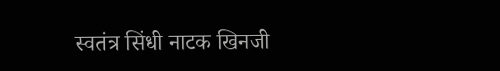स्वतंत्र सिंधी नाटक खिनजी